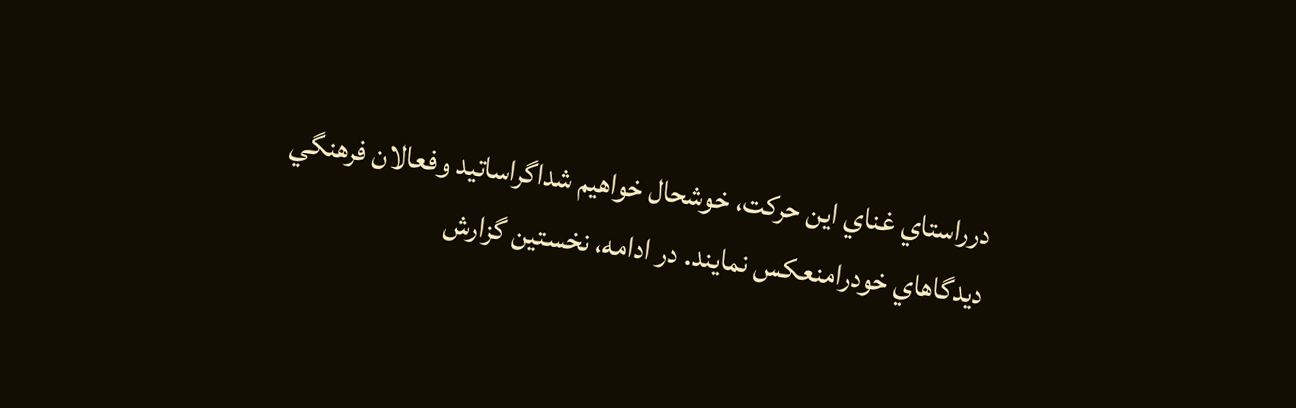درراستاي غناي اين حركت، خوشحال خواهيم شداگراساتيد وفعالان فرهنگي ديدگاهاي خودرامنعكس نمايند. در ادامه، نخستين گزارش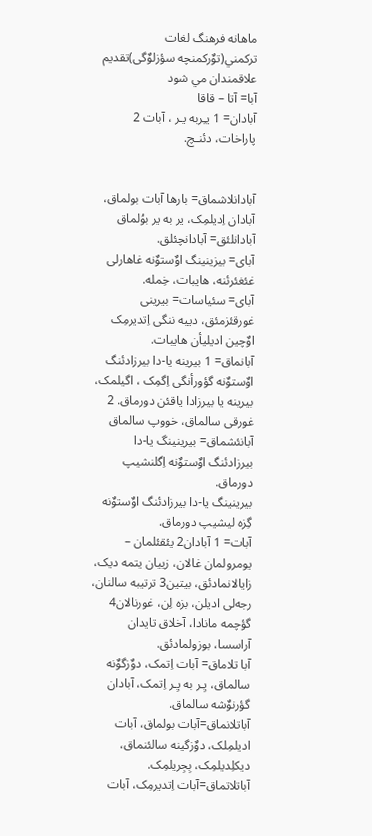ماهانه فرهنگ لغات تركمني(توٌرکمنچه سؤزلوٌگی)تقديم علاقمندان مي شود
آبا= آتا – قاقا
آبادان= 1 یـِربه یـر ، آبات 2 پاراخات، دئنـچ.


آبادانلاشماق= بارها آبات بولماق، آبادان اِدیلمِک، یر به یر بوُلماق
آبادانلئق= آبادانچئلق.
آبای= بیزینینگ اوٌستوٌنه غاهارلی غئغئرئنه، هایبات، خِمله.
آبای= سئیاسات= بیرینی غورقئزمئق، دییه ننگی اِتدیرمِک اوٌچین ادیلیأن هایبات.
آبانماق= 1 بیرینه یا-دا بیرزادئنگ اوٌستوٌنه گؤورأنگی اِگمِک ، اگیلمک، بیرینه یا بیرزادا یاقئن دورماق. 2 غورقی سالماق، خووپ سالماق
آبانئشماق= بیرینینگ یا-دا بیرزادئنگ اوٌستوٌنه اِگلنشیپ دورماق.
بیرینینگ یا-دا بیرزادئنگ اوٌستوٌنه گِزه لیشیپ دورماق.
آبات= 1 آبادان2 یئقئلمان – یومرولمان غالان، زییان یتمه دیک، زایالانمادئق، بیتین3 ترتیبه سالنان، رجه‌لی ادیلن، بزه لِن، غورنالان4 گؤچمه مانادا، آخلاق تایدان آراسسا، بوزولمادئق.
آبا تلاماق= آبات اِتمک، دوٌزگوٌنه سالماق، یِـر به یِـر اِتمک، آبادان گؤرنوٌشه سالماق.
آباتلانماق=آبات بولماق، آبات ادیلمِلک، دوٌزگینه سالئنماق، دیکلِدیلمِک، بِجِریلمِک.
آباتلاتماق=آبات اِتدیرمِک، آبات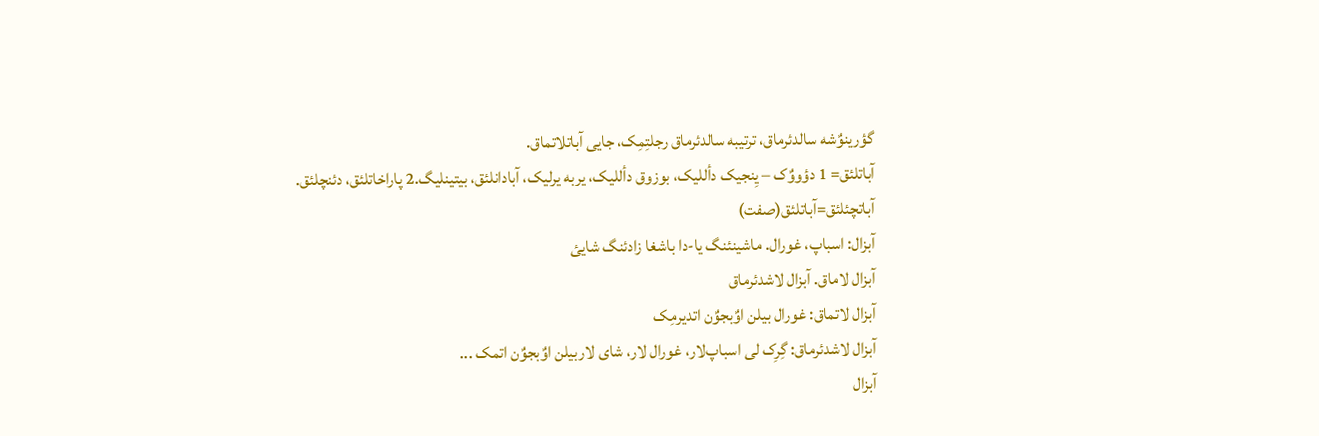گؤرینوٌشه سالدئرماق، ترتیبه سالدئرماق رجلتِمِک، جایی آباتلاتماق.
آباتلئق= 1 دؤووٌک – یِنجیک دأللیک، بوزوق دأللیک، یربه یرلیک، آبادانلئق، بیتینلیگ.2 پاراخاتلئق، دئنچلئق.
آباتچئلئق=آباتلئق(صفت)
آبزال: اسباپ، غورال. ماشینئنگ یا-دا باشغا زادئنگ شایئ
آبزال لاماق. آبزال لاشدئرماق
آبزال لاتماق: غورال بیلن اوٌبجوٌن اتدیرمِک
آبزال لاشدئرماق: گِرِک لی اسباپ‌لار، غورال لار، شای لاربیلن اوٌبجوٌن اتمک ...
آبزال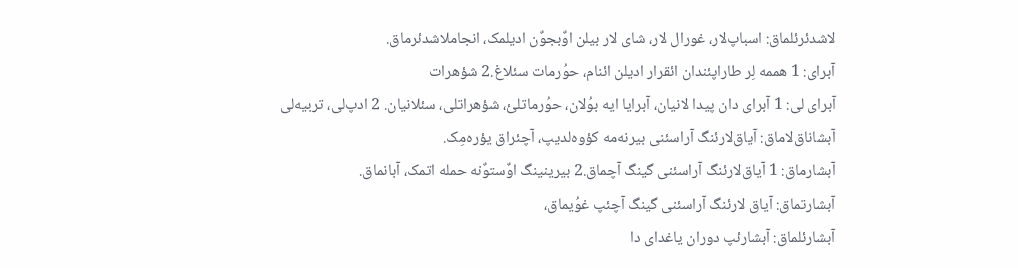لاشدئرئلماق: اسباپ‌لار، غورال لار، شای لار بیلن اوٌبجوٌن ادیلمک، انجاملاشدئرماق.
آبرای: 1 هممه لِر طاراپئندان ائقرار ادیلن ائنام، حوُرمات سئلاغ.2 شؤهرات
آبرای لی: 1 آبرای دان پیدا لانیان، آبرایا ایه بوُلان، حوُرماتلئ، شؤهراتلی، سئلانیان. 2 ادپ‌لی، تربیه‌لی
آبشاناق‌لاماق: آیاق‌لارئنگ آراسئنی بیرنه‌مه کؤوه‌لدیپ، آچئراق یؤره‌مِک.
آبشارماق: 1 آیاق‌لارئنگ آراسئنی گینگ‌ آچماق.2 بیرینینگ اوٌستوٌنه حمله‌ اتمک، آبانماق.
آبشارتماق: آیاق لارئنگ آراسئنی گینگ آچئپ غوُیماق،
آبشارئلماق: آبشارئپ دوران یاغدای دا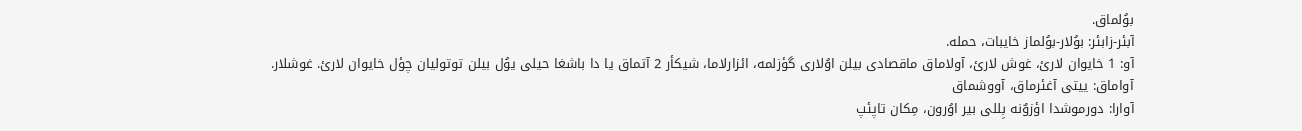بوُلماق.
آبئر-زابئر: بوُلار-بوُلماز خایبات، حمله.
آو: 1 خایوان لارئ، غوش لارئ، آولاماق ماقصادی بیلن اوُلاری گؤزلمه، ائزارلاما، شیکأر 2 آتماق یا دا باشغا حیلی یوُل بیلن توتولیان چؤل خایوان لارئ. غوشلار.
آواماق: ییتی آغئرماق، آووشماق
آوارا: دورموشدا اؤزوٌنه بِللی بیر اوُرون، مِکان تاپئپ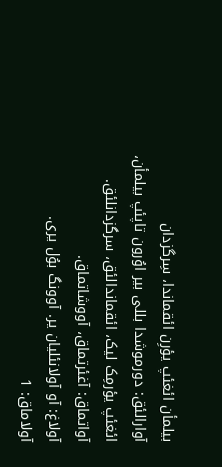بیلمأن ائغئپ یؤرِن ائقماندا، سِرگزدان
آوارالئق: دورموشدا بللی بیر اوُرون تاپئپ بیلمأن، ائغئپ یؤرمِک لیک، ائقماندالئق، سرگزدانلئق.
آواتماق: آغئرتماق، آووشاتماق.
آولاغ: آو آولانئلیان یر. آوونگ بوُل یری.
آولاماق: 1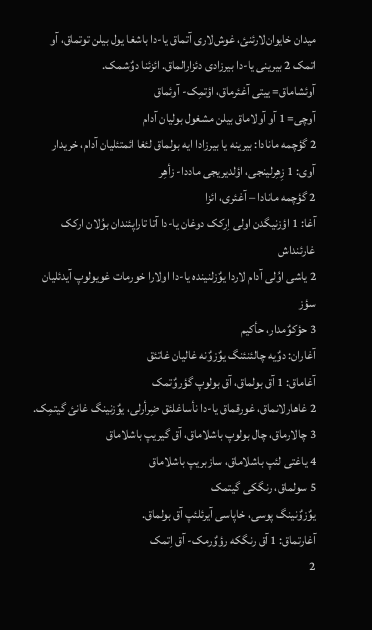میدان خایوان‌لارئنئ، غوش‌لاری آتماق یا-دا باشغا یول بیلن توتماق، آو اتمک 2 بیرینی یا-دا بیرزادی دئزارالماق. ائزئنا دوٌشمک.
آوئشاماق= ییتی آغئرماق، اؤتمِک- آوئماق
آوچی= 1 آو آولاماق بیلن مشغول بولیان آدام
2 گؤچمه مانادا: بیرینه یا بیرزادا ایه بولماق لئغا ائمتئلیان آدام، خریدار
آوی: 1 زِهِرلینجی، اؤلدیریجی ماددا- زأهِر
2 گؤچمه مانادا – آغئری، ائزا
آغا: 1 اؤزنیگدن اولی اِرکک دوغان یا-دا آتا تاراپئندان بوُلان ارکک غارئنداش
2 یاشی اوُلی آدام لاردا یوٌزلنینده یا-دا اولارا خورمات غویولوپ آیدئلیان سؤز
3 حؤکوٌمدار، حأکیم
آغاران: دوٌیه چالئنئنگ یوٌزوٌنه غالیان غاتئق
آغاماق: 1 آق بولماق، آق بولوپ گؤروٌتمک
2 غاهارلانماق، غورقماق یا-دا نأساغلئق ضِرأرلی، یوٌزنینگ غانئ گیتمِک.
3 چالارماق، چال بولوپ باشلاماق، آق گیریپ باشلاماق
4 یاغتی لئپ باشلاماق، سازبریپ باشلاماق
5 سولماق، رنگکی گیتمک
یوٌزوٌنینگ پوسی، خاپاسی آیرئلئپ آق بولماق.
آغارتماق: 1 آق رنگکه رؤوٌرمک- آق اِتمک
2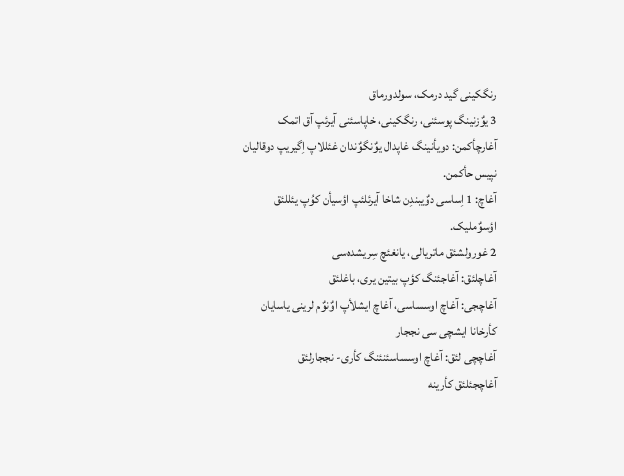رنگکینی گید درمک، سولدورماق
3 یوٌزنینگ پوسئنی، رنگکینی، خاپاسئنی آیرئپ آق اتمک
آغارچأکمن: دویأنینگ غاپدال یوٌنگوٌندان غئللاپ اِگیریپ دوقالیان نپیس حأکمن.
آغاچ: 1 اِساسی دوٌیبندِن شاخا آیرئلئپ اؤسیأن کوُپ یئللئق اؤسوٌملیک.
2 غورولشئق ماتریالی، یانغئچ سِریشده‌سی
آغاچلئق: آغاجئنگ کؤپ بیتین یری، باغلئق
آغاچجی: آغاچ اوسساسی، آغاچ ایشلأپ اوٌنوٌم لرینی یاسایان کأرخانا ایشچی سی نججار
آغاچچی لئق: آغاچ اوسساسئنئنگ کأری- نججارلئق
آغاچجئلئق کأرینه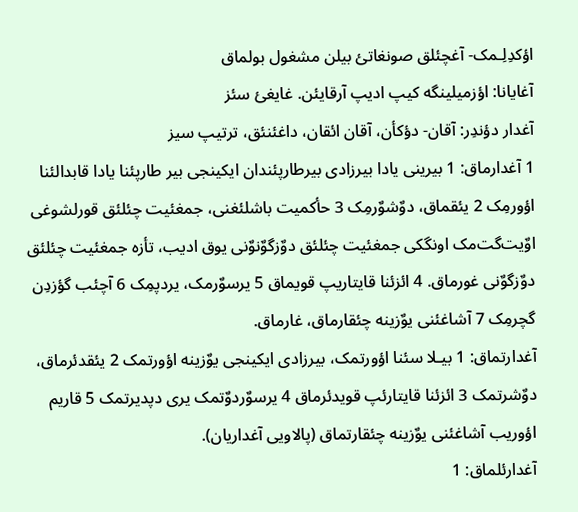اؤکدِلِـمک- آغچئلق صونغاتئ بیلن مشغول بولماق
آغایانا: اؤزمیلینگه کیپ ادیپ آرقایئن. غایغئ سئز
آغدار دؤندِر: آقان- دؤکأن، آقان ائقان، داغئنئق، ترتیپ سیز
1 آغدارماق: 1 بیرینی یادا بیرزادی بیرطارپئندان ایکینجی بیر طارپئنا یادا قابدالئنا اؤورمِک 2 یئقماق، دوٌشوٌرمِک 3 حأکمیت باشلئغنی، جمغئیت چئلئق قورلشوغی اوٌیت‌گت‌مک اونگکی جمغئیت چئلئق دوٌزگوٌنوٌنی یوق ادیب، تأزه جمغئیت چئلئق دوٌزگوٌنی غورماق. 4 ائزئنا قایتاریپ قویماق 5 یرسوٌرمک، یردپمِک 6 آچئب گؤزدِن گچرمِک 7 آشاغئنی یوٌزینه چئقارماق، غارماق.
آغدارتماق: 1 بیـلا سئنا اؤورتمک، بیرزادی ایکینجی یوٌزینه اؤورتمک 2 یئقدئرماق، دوٌشرتمک 3 ائزئنا قایتارئپ قویدئرماق 4 یرسوٌردوٌتمک یری دپدیرتمک 5 قاریم اؤوریب آشاغئنی یوٌزینه چئقارتماق (پالاویی آغداریان).
آغدارئلماق: 1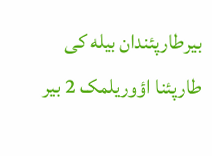بیرطارپئندان بیله کی طارپئنا اؤوریلمک 2 بیر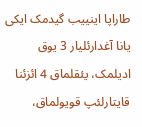طاراپا اینییب گیدمک ایکی یانا آغدارئلیار 3 یوق ادیلمک، یئقلماق 4 ائزئنا قایتارلئپ قویولماق،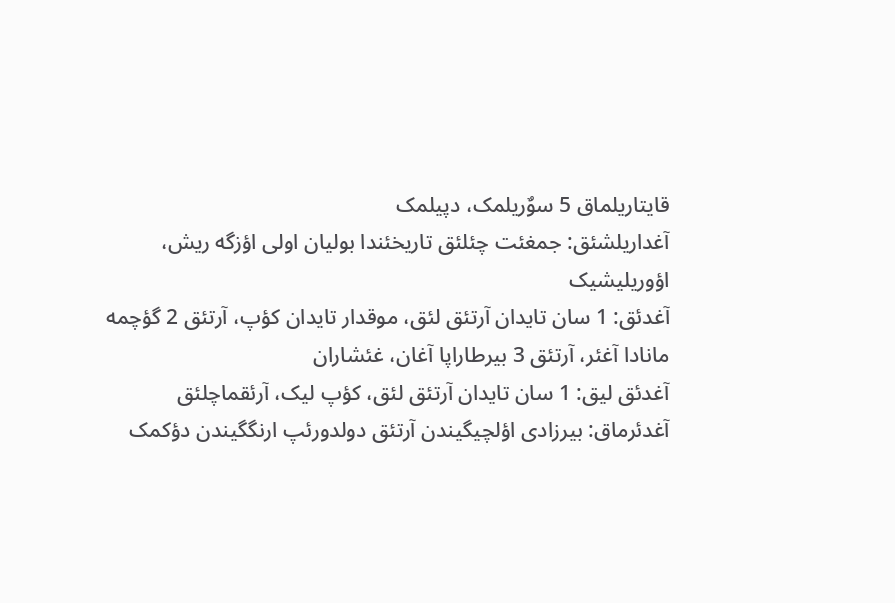قایتاریلماق 5 سوٌریلمک، دپیلمک
آغداریلشئق: جمغئت چئلئق تاریخئندا بولیان اولی اؤزگه ریش، اؤوریلیشیک
آغدئق: 1 سان تایدان آرتئق لئق، موقدار تایدان کؤپ، آرتئق 2 گؤچمه مانادا آغئر، آرتئق 3 بیرطاراپا آغان، غئشاران
آغدئق لیق: 1 سان تایدان آرتئق لئق، کؤپ لیک، آرئقماچلئق
آغدئرماق: بیرزادی اؤلچیگیندن آرتئق دولدورئپ ارنگگیندن دؤکمک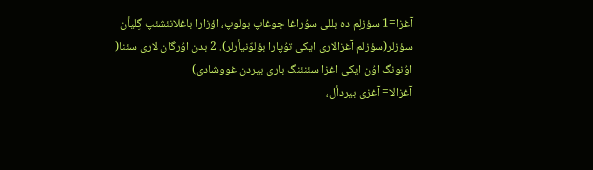آغزا=1 سؤزلِم ده بللی سوُراغا جوغاپ بولوپ، اؤزارا باغلانئشئپ گِلیأن سؤزلر(سؤزلم آغزالاری ایکی توُپارا بؤلوٌنیأرلر). 2 بدن اوُرگان لاری سئنا( اوُنونگ اوُن ایکی اغزا سئنئنگ باری بیردن غووشادی)
آغزالا= آغزی بیردأل،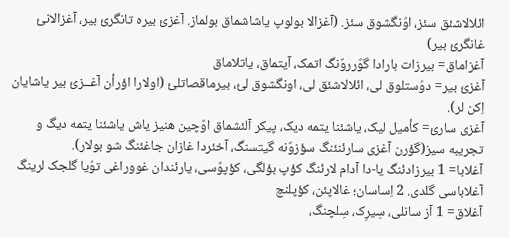ائلالاشئق سئز، اوُنگشوق سئز. (آغزالا بولوپ یاشاشماق بولماز. آغزئ بیره تانگرئ بیر، آغزالانئ غانگرئ بیر)
آغزاماق= بیرزات بارادا گوٌرروٌنگ اتمک، آیتماق، یاتلاماق
آغزئ بیر= دوُستلوق لی، ائلالاشئق لی، اونگشوق لئ، بیرماقصاتلئ (اولارا اؤرأن آغــزئ بیر یاشایان اِکن لر).
آغزی سارئ= کأمیل لیک، یاشئنا یتمه دیک، پیکر آلئشماق اوٌچین هنیز یاش یاشئنا یتمه دیگ و تجریبه سیز(گؤرن آغزی سارئنئنگ سؤزوٌنه گیتسنگ، آخئردا غازان جاغئنگ شو بولار).
آغلابا= 1 بیرزادئنگ یا-دا آدام لارئنگ کؤپ بؤلگی، کؤپوٌسی، یارئندان غووراغی توُیا گلجک لرینگ آغلاباسی گلدی. 2 اِساسان؛ غالاپئن، کؤپلنچ
آغلاق= 1 آز سانلی، سِیرِک، سِلچنگ،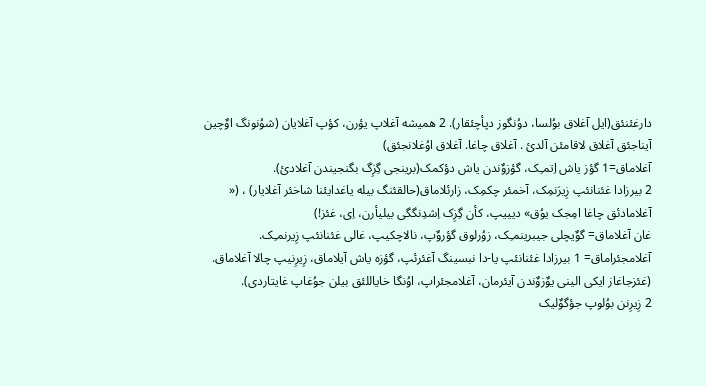دارغئنئق(ایل آغلاق بوُلسا، دوُنگوز دپأچئقار). 2 همیشه آغلاپ یؤرن، کؤپ آغلایان (شوُنونگ اوٌچین آیناجئق آغلاق لاقامئن آلدئ . آغلاق چاغا. آغلاق اوُغلانجئق)
آغلاماق=1 گؤز یاش اِتمـِک، گؤزوٌندن یاش دؤکمک(برینجی گِزِگ بگنجیندن آغلادئ).
2 بیرزادا غئنانئپ زِیرَنمِک، آخمئر چکمِک، زارئلاماق(حالقئنگ بیله یاغدایئنا شاخئر آغلایار) ، (« آغلامادئق چاغا امِجک یوُق» دیییپ، کأن گِزِک اِشدِنگگی بیلیأرن، اِی، غئز!)
غان آغلاماق= گوٌیچلی جیبرینمـِک، زوُرلوق گؤروٌپ، نالاچکیپ، غالی غئنانئپ زِیرنمـِک.
آغلامجئراماق= 1 بیرزادا غئنانئپ یا-دا نبسینگ آغئرئپ، گؤزه یاش آیلاماق، زِیرِنیپ چالا آغلاماق.
(غئزجاغاز ایکی الینی یوٌزوٌندن آیئرمان، آغلامجئراپ، اوُنگا خایاللئق بیلن جوُغاپ غایتاردی).
2 زِیرِنن بوُلوپ جؤگوٌلیک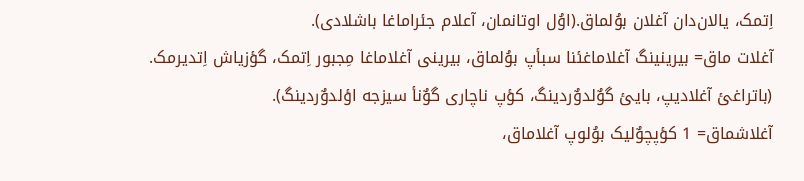اِتمک، یالان‌دان آغلان بوُلماق.(اوُل اوتانمان، آعلام جئراماغا باشلادی).
آغلات ماق= بیرینینگ آغلاماغئنا سبأپ بوُلماق، بیرینی آغلاماغا مِجبور اِتمک، گؤزیاش اِتدیرمک.
(باتراغئ آغلادیپ، بایئ گوٌلدوٌردینگ، کؤپ ناچاری گوٌنأ سیزجه اؤلدوٌردینگ).
آغلاشماق= 1 کؤپچوٌلیک بوُلوپ آغلاماق،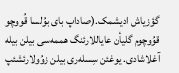گؤزیاش ادیشمک.(صاداپ بای بوُلسا قُووچو قوُوچوم گلیأن عایاللارئنگ هممه‌سی بیلن بیله آغلاشادی. یوغئن سِسله‌ری بیلن زوُولارئشئپ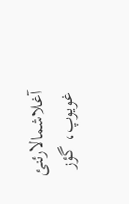آغلاشمالارئنئ غویوپ، گؤز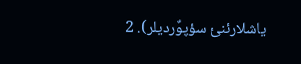یاشلارئنئ سؤپوٌردیلر). 2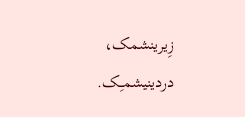زِیرینشمک، دردینیشمـِک.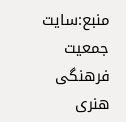منبع:سایت جمعیت فرهنگی هنری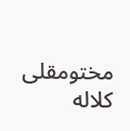مختومقلی کلاله